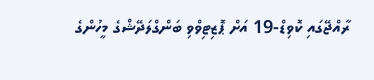ރާއްޖޭގައި ކޮވިޑް-19 އަށް ޕޮޒިޓިވްވި ބަންގްލަދޭޝްގެ މީހުންގެ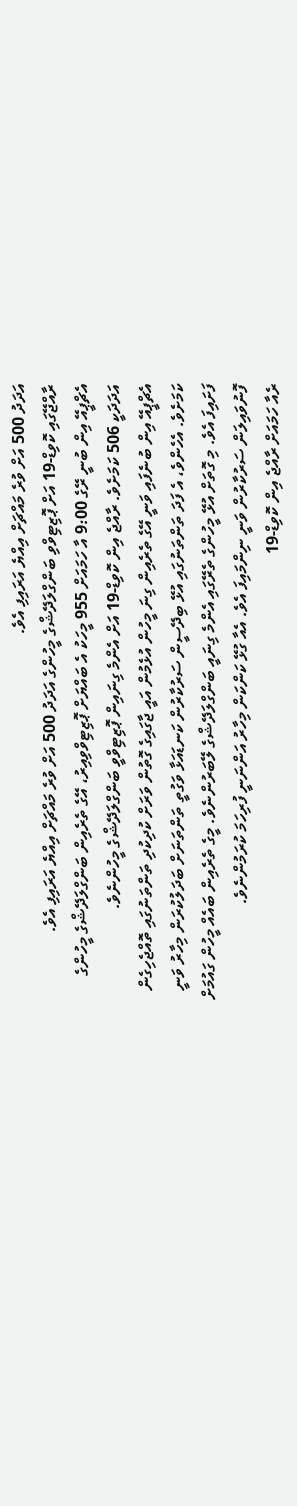އަދަދު 500 އަށް ވުރެ މައްޗަށް އިއްޔެ އަރައިފި އެވެ.
ރާއްޖޭގައި ކޮވިޑް-19 އަށް ޕޮޒިޓިވްވި ބަންގްލަދޭޝްގެ މީހުންގެ އަދަދު 500 އަށް ވުރެ މައްޗަށް އިއްޔެ އަރައިފި އެވެ.
އެޗްޕީއޭ އިން ބުނީ ރޭގެ 9:00 އާ ހަމައަށް 955 މީހަކު އެ ބައްޔަށް ޕޮޒިޓިވްވިއިރު، އޭގެ ތެރެއިން ބަންގްލަދޭޝްގެ މީހުންގެ އަދަދަކީ 506 ކަމަށެވެ. ރާއްޖެ އިން ކޮވިޑް-19 އަށް އެންމެ ގިނައިން ޕޮޒިޓިވްވީ ބަންގްލަދޭޝްގެ މީހުންނެވެ.
އެޗްޕީއޭ އިން ބުނެފައި ވަނީ އޭގެ ތެރެއިން ގިނަ މީހުން އުޅެމުން އައީ ޖާގައިގެ ގޮތުން ވަރަށް ކުދިކުދި ތަންތަނުގައި ތޮއްޖެހިގެން ކަމަށެވެ. އެހެންވެ، އެ ފަދަ ތަންތަނުގައި އުޅޭ ބިދޭސީން ސަރުކާރުން ކަނޑައަޅާ ވަގުތީ ތަންތަނަށް ބަދަލުކުރަން މިހާރު ވަނީ ފަށައިފަ އެވެ. މި ގޮތަށް އުޅޭ މީހުންގެ ތެރޭގައި އެންމެ ގިނައީ ބަންގްލަދޭޝްގެ ލޭބަރުންނެވެ. މީގެ ތެރެއިން ބައެއް މީހުން ގައުމަށް ފޮނުވައިލަން ސަރުކާރުން ވަނީ ނިންމައިފަ އެވެ. އެއާ ގުޅޭ ކަންކަން މިހާރު އަންނަނީ ފުރިހަމަ ކުރަމުންނެވެ.
ރެއާ ހަމައަށް ރާއްޖެ އިން ކޮވިޑް-19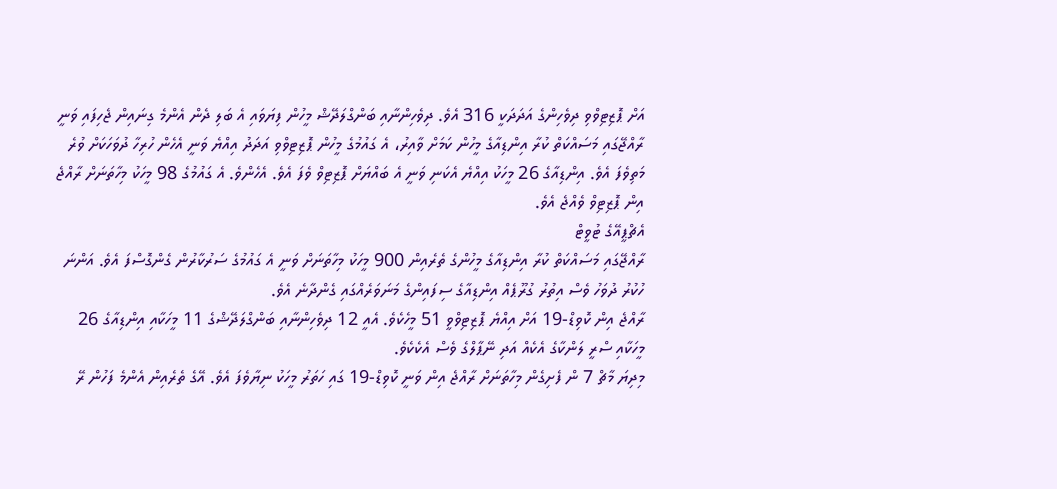އަށް ޕޮޒިޓިވްވި ދިވެހިންގެ އަދަދަކީ 316 އެވެ. ދިވެހިންނާއި ބަންގްލަދޭޝް މީހުން ފިޔަވައި އެ ބަލި ދެން އެންމެ ގިނައިން ޖެހިފައި ވަނީ ރާއްޖޭގައި މަސައްކަތް ކުރާ އިންޑިއާގެ މީހުން ކަމަށް ވާއިރު، އެ ގައުމުގެ މީހުން ޕޮޒިޓިވްވި އަދަދު އިއްޔެ ވަނީ އެހެން ހުރިހާ ދުވަހަކަށް ވުރެ މަތިވެފަ އެވެ. އިންޑިއާގެ 26 މީހަކު އިއްޔެ އެކަނި ވަނީ އެ ބައްޔަށް ޕޮޒިޓިވް ވެފަ އެވެ. އެހެންވެ. އެ ގައުމުގެ 98 މީހަކު މިހާތަނަށް ރާއްޖެ އިން ޕޮޒިޓިވް ވެއްޖެ އެވެ.
އެޗްޕީއޭގެ ޓުވީޓް
ރާއްޖޭގައި މަސައްކަތް ކުރާ އިންޑިއާގެ މީހުންގެ ތެރެއިން 900 މީހަކު މިހާތަނަށް ވަނީ އެ ގައުމުގެ ސަރުކާރުން ގެންގޮސްފަ އެވެ. އަންނަ ހުކުރު ދުވަހު ވެސް އިތުރު ގުރޫޕެއް އިންޑިއާގެ ސިފައިންގެ މަނަވަރެއްގައި ގެންދާނެ އެވެ.
ރާއްޖެ އިން ކޮވިޑް-19 އަށް އިއްޔެ ޕޮޒިޓިވްވީ 51 މީހެކެވެ. އެއީ 12 ދިވެހިންނާއި ބަންގްލަދޭޝްގެ 11 މީހަކާއި އިންޑިއާގެ 26 މީހަކާއި ސްރީ ލަންކާގެ އެކެއް އަދި ނޭޕާލްގެ ވެސް އެކެކެވެ.
މިދިޔަ މާޗް 7 ން ފެށިގެން މިހާތަނަށް ރާއްޖެ އިން ވަނީ ކޮވިޑް-19 ގައި ހަތަރު މީހަކު ނިޔާވެފަ އެވެ. އޭގެ ތެރެއިން އެންމެ ފަހުން ރޭ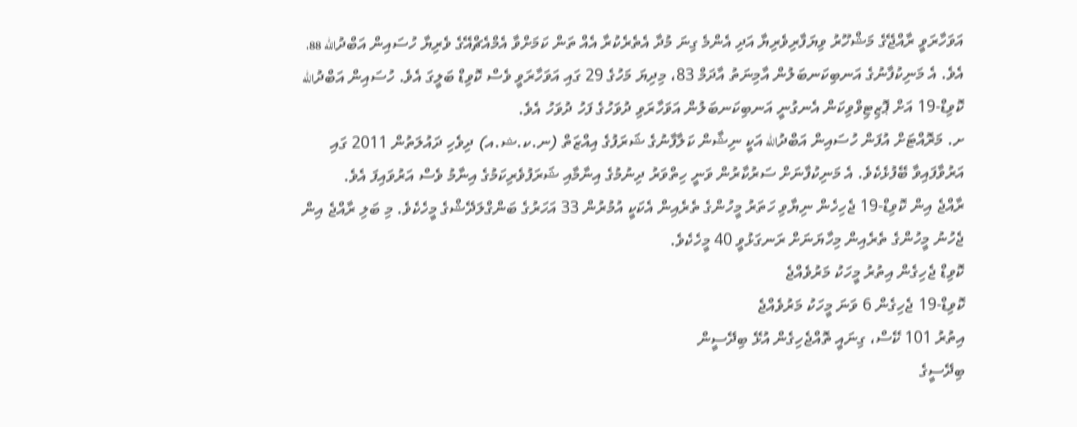އަވަހާރަވީ ރާއްޖޭގެ މަޝްހޫރު ވިޔަފާރިވެރިޔާ އަދި އެންމެ ގިނަ މުދާ އެތެރެކުރާ އެއް ތަން ކަމަށްވާ އެމްއެޗްއޭގެ ވެރިޔާ ހުސައިން އަބްދުالله 88، އެވެ. އެ މަނިކުފާނުގެ އަނބިކަނބަލުން އާމިނަތު އާދަމް 83، މިދިޔަ މަހުގެ 29 ގައި އަވަހާރަވީ ވެސް ކޮވިޑް ބަލީގަ އެވެ. ހުސައިން އަބްދުالله ކޮވިޑް-19 އަށް ޕޮޒިޓިވްވިކަން އެނގުނީ އަނބިކަނބަލުން އަވަހާރަވި ދުވަހުގެ ފަހު ދުވަހު އެވެ.
ށ. މަރޮއްޓަށް އުފަން ހުސައިން އަބްދުالله އަކީ ނިޝާން ކަލާފާނުގެ ޝަރަފުގެ އިއްޒަތް (ނ.ކ.ޝ.އ) ދިވެހި ދައުލަތުން 2011 ގައި އަރުވާފައިވާ ބޭފުޅެކެވެ. އެ މަނިކުފާނަށް ސަރުކާރުން ވަނީ ހިތްވަރު ދިނުމުގެ އިނާމާއި ޝަރަފުވެރިކަމުގެ އިނާމު ވެސް އަރުވައިފަ އެވެ.
ރާއްޖެ އިން ކޮވިޑް-19 ޖެހިހެން ނިޔާވި ހަތަރު މީހުންގެ ތެރެއިން އެކަކީ އުމުރުން 33 އަހަރުގެ ބަންގްލަދޭޝްގެ މީހެކެވެ. މި ބަލި ރާއްޖެ އިން ޖެހުނު މީހުންގެ ތެރެއިން މިހާޔަނަށް ރަނގަޅުވީ 40 މީހެކެވެ.
ކޮވިޑް ޖެހިގެން އިތުރު މީހަކު މަރުވެއްޖެ
ކޮވިޑް-19 ޖެހިގެން 6 ވަނަ މީހަކު މަރުވެއްޖެ
އިތުރު 101 ކޭސް، ގިނައީ ތޮއްޖެހިގެން އުޅޭ ބިދޭސީން
ބިދޭސީގެ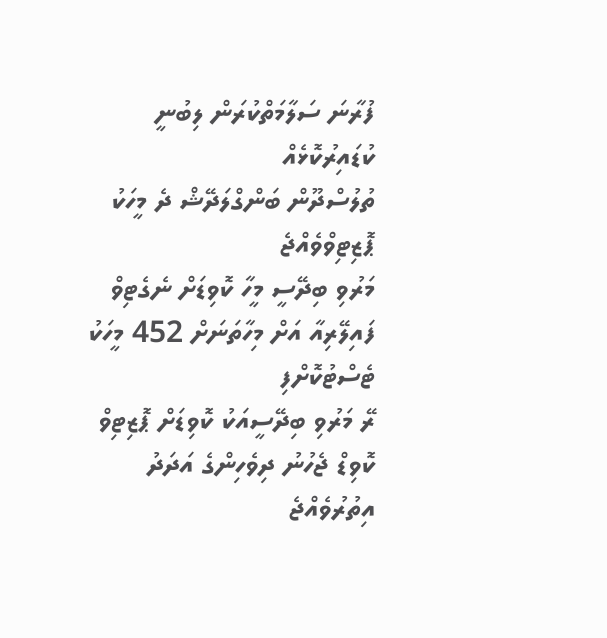ފުރާނަ ސަލާމަތްކުރަން ލިބުނީ ކުޑައިރުކޮޅެއް
ތުލުސްދޫން ބަންގްލަދޭޝް ދެ މީހަކު ޕޮޒިޓިވްވެއްޖެ
މަރުވި ބިދޭސީ މީހާ ކޮވިޑަށް ނެގެޓިވް
ފައިލޭރިއާ އަށް މިހާތަނަށް 452 މީހަކު ޓެސްޓުކޮށްފި
ރޭ މަރުވި ބިދޭސީއަކު ކޮވިޑަށް ޕޮޒިޓިވް
ކޮވިޑް ޖެހުނު ދިވެހިންގެ އަދަދު އިތުރުވެއްޖެ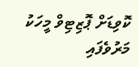ކޮވިޑަށް ޕޮޒިޓިވް މީހަކު މަރުވެފައި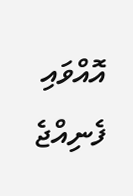އޮއްވައި ފެނިއްޖެ